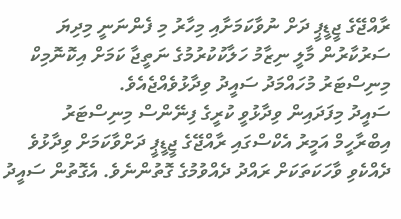ރާއްޖޭގެ ޖީޑީޕީ ދަށް ނުވާކަމަށާއި މިހާރު މި ފެންނަނީ މިދިޔަ ސަރުކާރުން މާލީ ނިޒާމު ހަލާކުކުރުމުގެ ނަތީޖާ ކަމަށް އިކޮނޮމިކް މިނިސްޓަރު މުހައްމަދު ސައީދު ވިދާޅުވެއްޖެއެވެ.
ސައީދު މިފަދައިން ވިދާޅުވީ ކުރީގެ ފިނޭންސް މިނިސްޓަރު އިބްރާހީމް އަމީރު އެކްސްގައި ރާއްޖޭގެ ޖީޑީޕީ ދަށްވާކަމަށް ވިދާޅުވެ ދެއްކެވި ވާހަކަތަކަށް ރައްދު ދެއްވުމުގެ ގޮތުންނެވެ. އެގޮތުން ސައީދު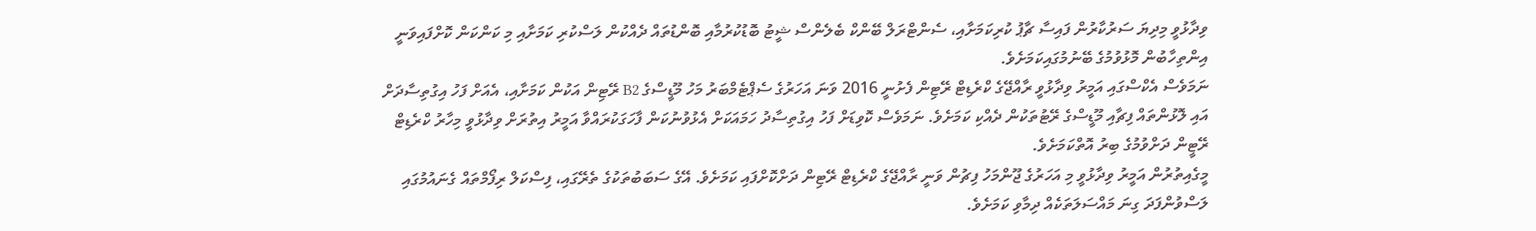ވިދާޅުވީ މިދިޔަ ސަރުކާރުން ފައިސާ ޗާޕު ކުރިކަމަށާއި، ސެންޓްރަލް ބޭންކް ބެލެންސް ޝީޓު ބޮޑުކުރުމާއި ބޮންޑުތައް ދެއްކުން ލަސްކުރި ކަމަށާއި މި ކަންކަން ކޮށްފައިވަނީ އިންތިހާބުން މޮޅުވުމުގެ ބޭނުމުގައިކަމަށެވެ.
ނަމަވެސް އެކްސްގައި އަމީރު ވިދާޅުވީ ރާއްޖޭގެ ކްރެޑިޓް ރޭޓިން ފެށުނީ 2016 ވަނަ އަހަރުގެ ސެޕްޓެމްބަރު މަހު މޫޑީސްގެ B2 ރޭޓިން އަކުން ކަމަށާއި، އެއަށް ފަހު އިގުތިސާދަށް އައި ލޮޅުންތައް ފިޗާއި މޫޑީސްގެ ރޭޓުތަކުން ދެއްކި ކަމަށެވެ. ނަމަވެސް ކޮވިޑަށް ފަހު އިގުތިސާދު ހަމައަކަށް އެޅުވުނުކަން ފާހަގަކުރައްވާ އަމީރު އިތުރަށް ވިދާޅުވީ މިހާރު ކްރެޑިޓް ރޭޓީން ދަށްވުމުގެ ބިރު އޮތްކަމަށެވެ.
މީގެއިތުރުން އަމީރު ވިދާޅުވީ މި އަހަރުގެ ޖޫންމަހު ފިޗުން ވަނީ ރާއްޖޭގެ ކްރެޑިޓް ރޭޓިން ދަށްކޮށްފައި ކަމަށެވެ. އޭގެ ސަބަބުތަކުގެ ތެރޭގައި، ފިސްކަލް ރިފޯމްތައް ގެނައުމުގައި ލަސްވުންފަދަ ގިނަ މައްސަލަތަކެއް ދިމާވި ކަމަށެވެ.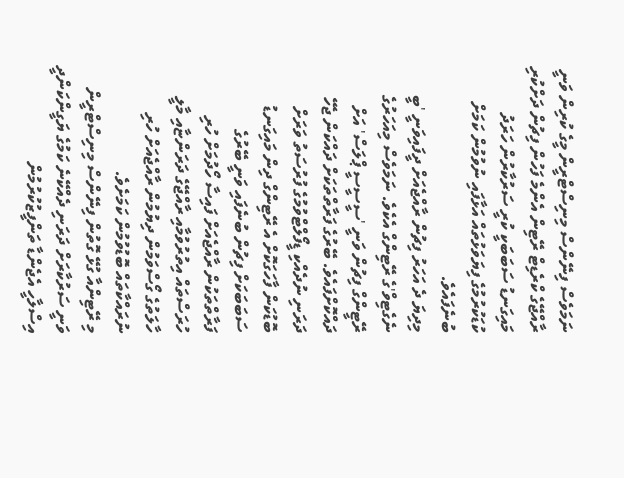ނަމަވެސް ފިނޭންސް މިނިސްޓްރީން މީގެ ކުރިން ވަނީ ރާއްޖޭގެ ކްރެޑިޓް ރޭޓިން އެންމެ ފަހުން ފިޗުން ދަށްކުރި މައިގަނޑު ސަބަބަކީ ކުރީ ސަރުކާރުން ހަރަދު ކުޑަކުރުމުގެ ފިޔަވަޅުތައް އަޅާފައި ނުވުމުން ކަމަށް ބުނެފައެވެ.
މިދިޔަ ދެ އަހަރު ފިޗުން ރާއްޖެއަށް ދީފައިވަނީ 'ބީ ނެގެޓިވް'ގެ ރޭޓިންގް އެކެވެ. ނަމަވެސް މިއަހަރުގެ ރޭޓީންގް ފިޗުން ވަނީ 'ސީސީސީ ޕްލަސް' އަށް ދައްކޮށްފައެވެ. ބޭރުގެ ފަރާތްތަކަށް ދައްކަން ޖެހޭ ދަރަނި ނުދެއްކި ޑީފޯލްޓްވުމުގެ ފުރުސަތު ވަރަށް ބޮޑުކަން ފާހަގަކޮށް އެ ރޭޓިންގް ދިން މައިގަނޑު ސަބަބަކަށް ފިޗުން ބުނެފައި ވަނީ ބޭރުގެ ފަރާތްތަކުން ރާއްޖެއަށް ފައިސާ ހޯދުމަށް ހުރި ހުރަސްތައް އިތުރުވުމާއި ރާއްޖޭގެ ދަރަންޏާއި މާލީ ހާލަތުގެ ގޯސްވަމުން ދިޔުމުން ރާއްޖެއަށް ހުރި ނުރައްކާތައް ބޮޑުވުމުން ކަމަށެވެ.
މި ރޭޓިންއާ ގުޅޭ ގޮތުން ފިނޭންސް މިނިސްޓްރީން ވަނީ ސަރުކާރަށް ދަރަނި ދެއްކޭނެ ކަމުގެ ޔަގީންކަންދީ އިސްލާހީ އެޖެންޑާ ތަންފީޒުކުރުމުން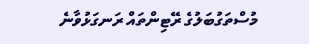މުސްތަގުބަލުގެ ރޭޓިންތައް ރަނގަޅުވާނެ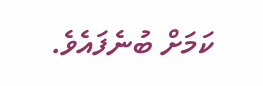ކަމަށް ބުނެފައެވެ.